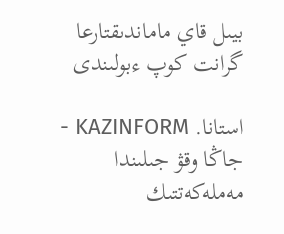بيىل قاي ماماندىقتارعا گرانت كوپ ءبولىندى

استانا. KAZINFORM - جاڭا وقۋ جىلىندا مەملەكەتتىك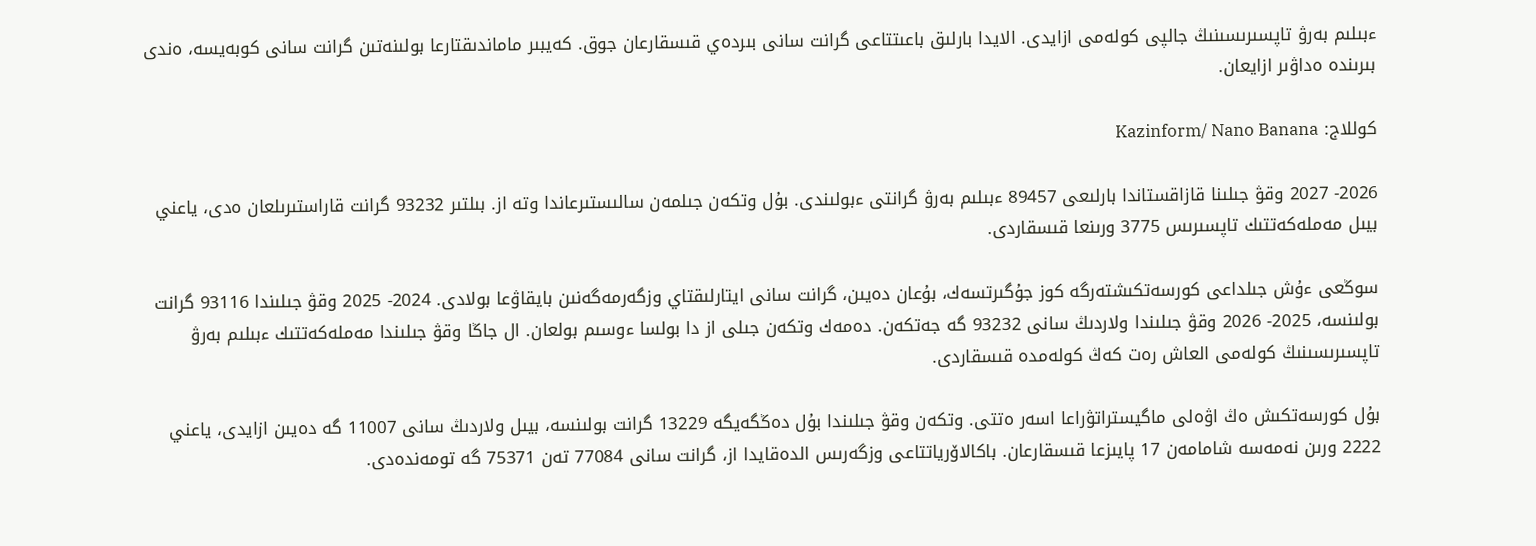ءبىلىم بەرۋ تاپسىرىسىنىڭ جالپى كولەمى ازايدى. الايدا بارلىق باعىتتاعى گرانت سانى بىردەي قىسقارعان جوق. كەيبىر ماماندىقتارعا بولىنەتىن گرانت سانى كوبەيسە، ەندى بىرىندە ەداۋىر ازايعان.

كوللاج: Kazinform/ Nano Banana

2026- 2027 وقۋ جىلىنا قازاقستاندا بارلىعى 89457 ءبىلىم بەرۋ گرانتى ءبولىندى. بۇل وتكەن جىلمەن سالىستىرعاندا وتە از. بىلتىر 93232 گرانت قاراستىرىلعان ەدى، ياعني بيىل مەملەكەتتىك تاپسىرىس 3775 ورىنعا قىسقاردى.

سوڭعى ءۇش جىلداعى كورسەتكىشتەرگە كوز جۇگىرتسەك، بۇعان دەيىن، گرانت سانى ايتارلىقتاي وزگەرمەگەنىن بايقاۋعا بولادى. 2024- 2025 وقۋ جىلىندا 93116 گرانت بولىنسە، 2025- 2026 وقۋ جىلىندا ولاردىڭ سانى 93232 گە جەتكەن. دەمەك وتكەن جىلى از دا بولسا ءوسىم بولعان. ال جاڭا وقۋ جىلىندا مەملەكەتتىك ءبىلىم بەرۋ تاپسىرىسىنىڭ كولەمى العاش رەت كەڭ كولەمدە قىسقاردى.

بۇل كورسەتكىش ەڭ اۋەلى ماگيستراتۋراعا اسەر ەتتى. وتكەن وقۋ جىلىندا بۇل دەڭگەيگە 13229 گرانت بولىنسە، بيىل ولاردىڭ سانى 11007 گە دەيىن ازايدى، ياعني 2222 ورىن نەمەسە شامامەن 17 پايىزعا قىسقارعان. باكالاۆرياتتاعى وزگەرىس الدەقايدا از، گرانت سانى 77084 تەن 75371 گە تومەندەدى.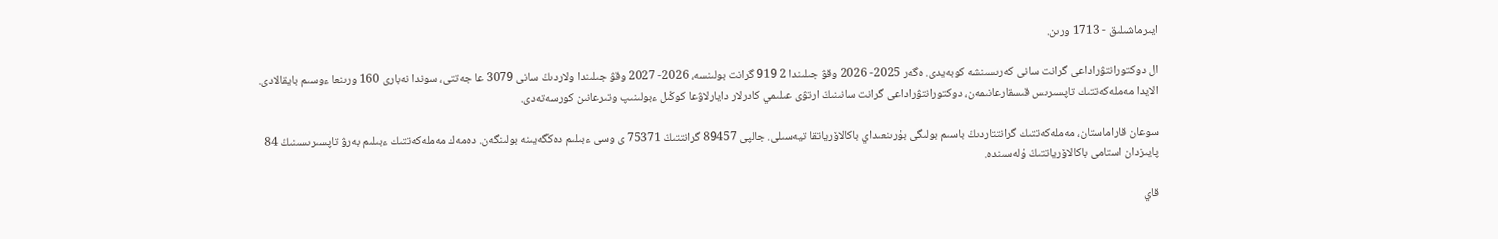ايىرماشىلىق - 1713 ورىن.

ال دوكتورانتۋراداعى گرانت سانى كەرىسىنشە كوبەيدى. ەگەر 2025- 2026 وقۋ جىلىندا 2 919 گرانت بولىنسە، 2026- 2027 وقۋ جىلىندا ولاردىڭ سانى 3079 عا جەتتى، سوندا نەبارى 160 ورىنعا ءوسىم بايقالادى. الايدا مەملەكەتتىك تاپسىرىس قىسقارعانىمەن، دوكتورانتۋراداعى گرانت سانىنىڭ ارتۋى عىلىمي كادرلار دايارلاۋعا كوڭىل ءبولىنىپ وتىرعانىن كورسەتەدى.

سوعان قاراماستان، مەملەكەتتىك گرانتتاردىڭ باسىم بولىگى بۇرىنعىداي باكالاۆرياتقا تيەسىلى. جالپى 89457 گرانتتىڭ 75371 ى وسى ءبىلىم دەڭگەيىنە بولىنگەن. دەمەك مەملەكەتتىك ءبىلىم بەرۋ تاپسىرىسىنىڭ 84 پايىزدان استامى باكالاۆرياتتىڭ ۇلەسىندە.

قاي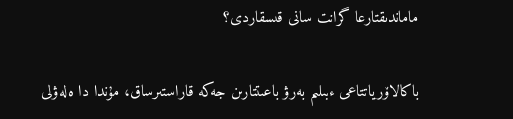ماماندىقتارعا گرانت سانى قىسقاردى؟

باكالاۆرياتتاعى ءبىلىم بەرۋ باعىتتارىن جەكە قاراستىرساق، مۇندا دا ەلەۋلى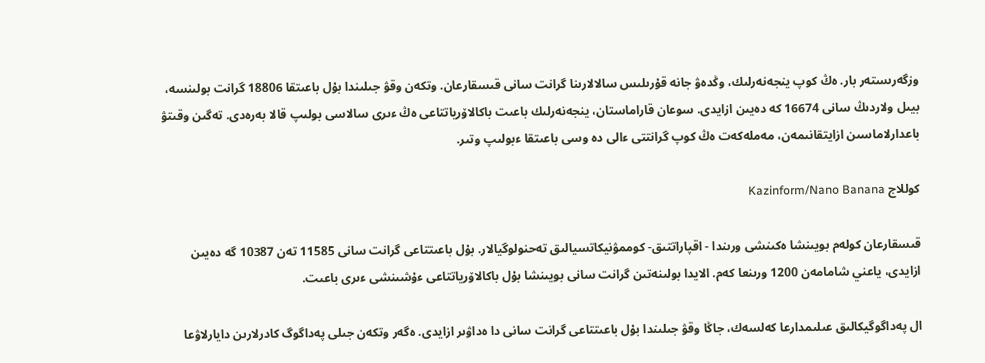وزگەرىستەر بار. ەڭ كوپ ينجەنەرلىك، وڭدەۋ جانە قۇرىلىس سالالارىنا گرانت سانى قىسقارعان. وتكەن وقۋ جىلىندا بۇل باعىتقا 18806 گرانت بولىنسە، بيىل ولاردىڭ سانى 16674 كە دەيىن ازايدى. سوعان قاراماستان، ينجەنەرلىك باعىت باكالاۆرياتتاعى ەڭ ءىرى سالاسى بولىپ قالا بەرەدى. تەگىن وقىتۋ باعدارلاماسىن ازايتقانىمەن، مەملەكەت ەڭ كوپ گرانتتى ءالى دە وسى باعىتقا ءبولىپ وتىر.

كوللاج Kazinform/Nano Banana

قىسقارعان كولەم بويىنشا ەكىنشى ورىندا - اقپاراتتىق- كوممۋنيكاتسيالىق تەحنولوگيالار. بۇل باعىتتاعى گرانت سانى 11585 تەن 10387 گە دەيىن ازايدى، ياعني شامامەن 1200 ورىنعا كەم. الايدا بولىنەتىن گرانت سانى بويىنشا بۇل باكالاۆرياتتاعى ءۇشىنشى ءىرى باعىت.

ال پەداگوگيكالىق عىلىمدارعا كەلسەك، جاڭا وقۋ جىلىندا بۇل باعىتتاعى گرانت سانى دا ەداۋىر ازايدى. ەگەر وتكەن جىلى پەداگوگ كادرلارىن دايارلاۋعا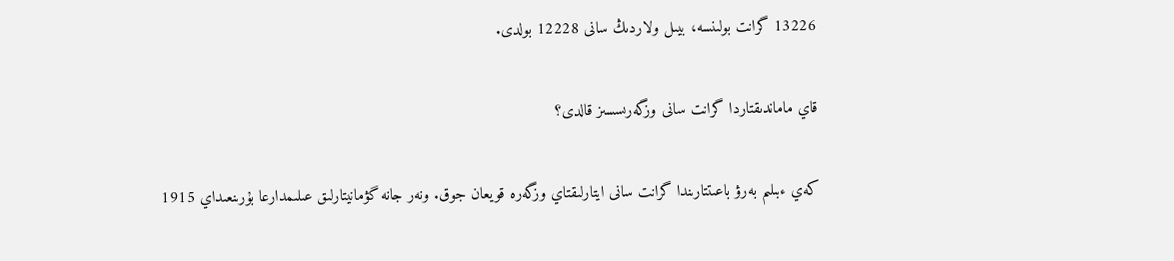13226 گرانت بولىنسە، بيىل ولاردىڭ سانى 12228 بولدى.

قاي ماماندىقتاردا گرانت سانى وزگەرىسسىز قالدى؟

كەي ءبىلىم بەرۋ باعىتتارىندا گرانت سانى ايتارلىقتاي وزگەرە قويعان جوق. ونەر جانە گۋمانيتارلىق عىلىمدارعا بۇرىنعىداي 1915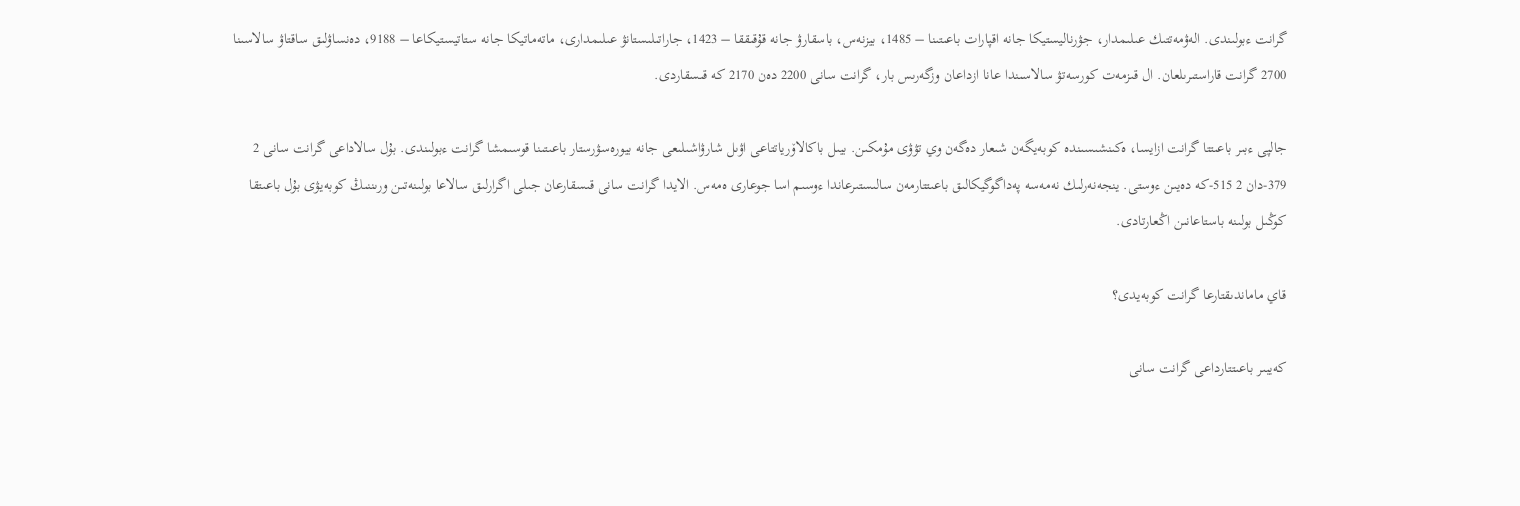گرانت ءبولىندى. الەۋمەتتىك عىلىمدار، جۋرناليستيكا جانە اقپارات باعىتىنا – 1485، بيزنەس، باسقارۋ جانە قۇقىققا – 1423، جاراتىلىستانۋ عىلىمدارى، ماتەماتيكا جانە ستاتيستيكاعا – 9188، دەنساۋلىق ساقتاۋ سالاسىنا 2700 گرانت قاراستىرىلعان. ال قىزمەت كورسەتۋ سالاسىندا عانا ازداعان وزگەرىس بار، گرانت سانى 2200 دەن 2170 كە قىسقاردى.

جالپى ءبىر باعىتتا گرانت ازايسا، ەكىنشىسىندە كوبەيگەن شىعار دەگەن وي تۋۋى مۇمكىن. بيىل باكالاۆرياتتاعى اۋىل شارۋاشىلىعى جانە بيورەسۋرستار باعىتىنا قوسىمشا گرانت ءبولىندى. بۇل سالاداعى گرانت سانى 2 379-دان 2 515-كە دەيىن ءوستى. ينجەنەرلىك نەمەسە پەداگوگيكالىق باعىتتارمەن سالىستىرعاندا ءوسىم اسا جوعارى ەمەس. الايدا گرانت سانى قىسقارعان جىلى اگرارلىق سالاعا بولىنەتىن ورىننىڭ كوبەيۋى بۇل باعىتقا كوڭىل بولىنە باستاعانىن اڭعارتادى.

قاي ماماندىقتارعا گرانت كوبەيدى؟

كەيبىر باعىتتارداعى گرانت سانى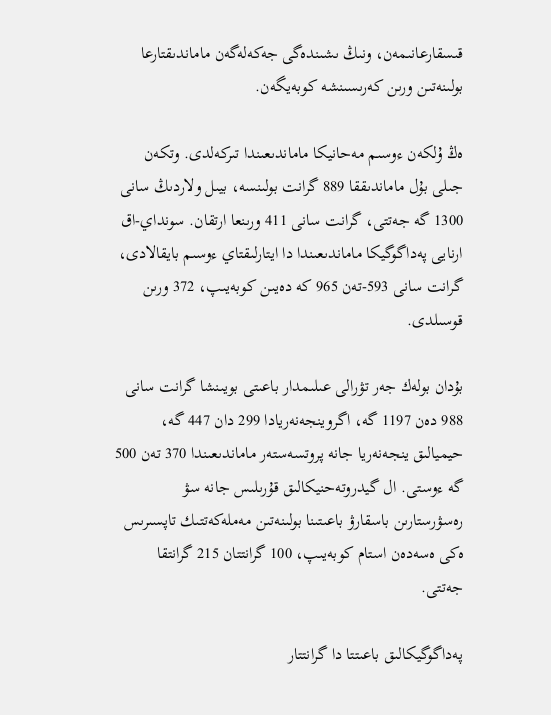قىسقارعانىمەن، ونىڭ ىشىندەگى جەكەلەگەن ماماندىقتارعا بولىنەتىن ورىن كەرىسىنشە كوبەيگەن.

ەڭ ۇلكەن ءوسىم مەحانيكا ماماندىعىندا تىركەلدى. وتكەن جىلى بۇل ماماندىققا 889 گرانت بولىنسە، بيىل ولاردىڭ سانى 1300 گە جەتتى، گرانت سانى 411 ورىنعا ارتقان. سونداي-اق ارنايى پەداگوگيكا ماماندىعىندا دا ايتارلىقتاي ءوسىم بايقالادى، گرانت سانى 593-تەن 965 كە دەيىن كوبەيىپ، 372 ورىن قوسىلدى.

بۇدان بولەك جەر تۋرالى عىلىمدار باعىتى بويىنشا گرانت سانى 988 دەن 1197 گە، اگروينجەنەريادا 299 دان 447 گە، حيميالىق ينجەنەريا جانە پروتسەستەر ماماندىعىندا 370 تەن 500 گە ءوستى. ال گيدروتەحنيكالىق قۇرىلىس جانە سۋ رەسۋرستارىن باسقارۋ باعىتىنا بولىنەتىن مەملەكەتتىك تاپسىرىس ەكى ەسەدەن استام كوبەيىپ، 100 گرانتتان 215 گرانتقا جەتتى.

پەداگوگيكالىق باعىتتا دا گرانتتار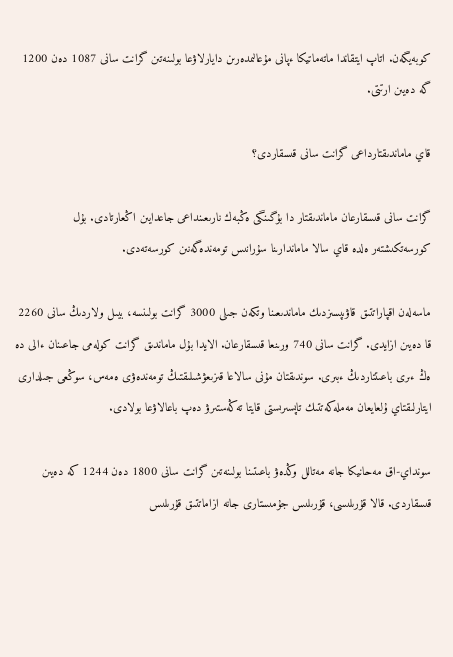كوبەيگەن. اتاپ ايتقاندا ماتەماتيكا ءپانى مۇعالىمدەرىن دايارلاۋعا بولىنەتىن گرانت سانى 1087 دەن 1200 گە دەيىن ارتتى.

قاي ماماندىقتارداعى گرانت سانى قىسقاردى؟

گرانت سانى قىسقارعان ماماندىقتار دا بۇگىنگى ەڭبەك نارىعىنداعى جاعدايىن اڭعارتادى. بۇل كورسەتكىشتەر ەلدە قاي سالا ماماندارىنا سۇرانىس تومەندەگەنىن كورسەتەدى.

ماسەلەن اقپاراتتىق قاۋىپسىزدىك ماماندىعىنا وتكەن جىلى 3000 گرانت بولىنسە، بيىل ولاردىڭ سانى 2260 قا دەيىن ازايدى. گرانت سانى 740 ورىنعا قىسقارعان. الايدا بۇل ماماندىق گرانت كولەمى جاعىنان ءالى دە ەڭ ءىرى باعىتتاردىڭ ءبىرى. سوندىقتان مۇنى سالاعا قىزىعۋشىلىقتىڭ تومەندەۋى ەمەس، سوڭعى جىلدارى ايتارلىقتاي ۇلعايعان مەملەكەتتىك تاپسىرىستى قايتا تەڭەستىرۋ دەپ باعالاۋعا بولادى.

سونداي-اق مەحانيكا جانە مەتالل وڭدەۋ باعىتىنا بولىنەتىن گرانت سانى 1800 دەن 1244 كە دەيىن قىسقاردى. قالا قۇرىلىسى، قۇرىلىس جۇمىستارى جانە ازاماتتىق قۇرىلىس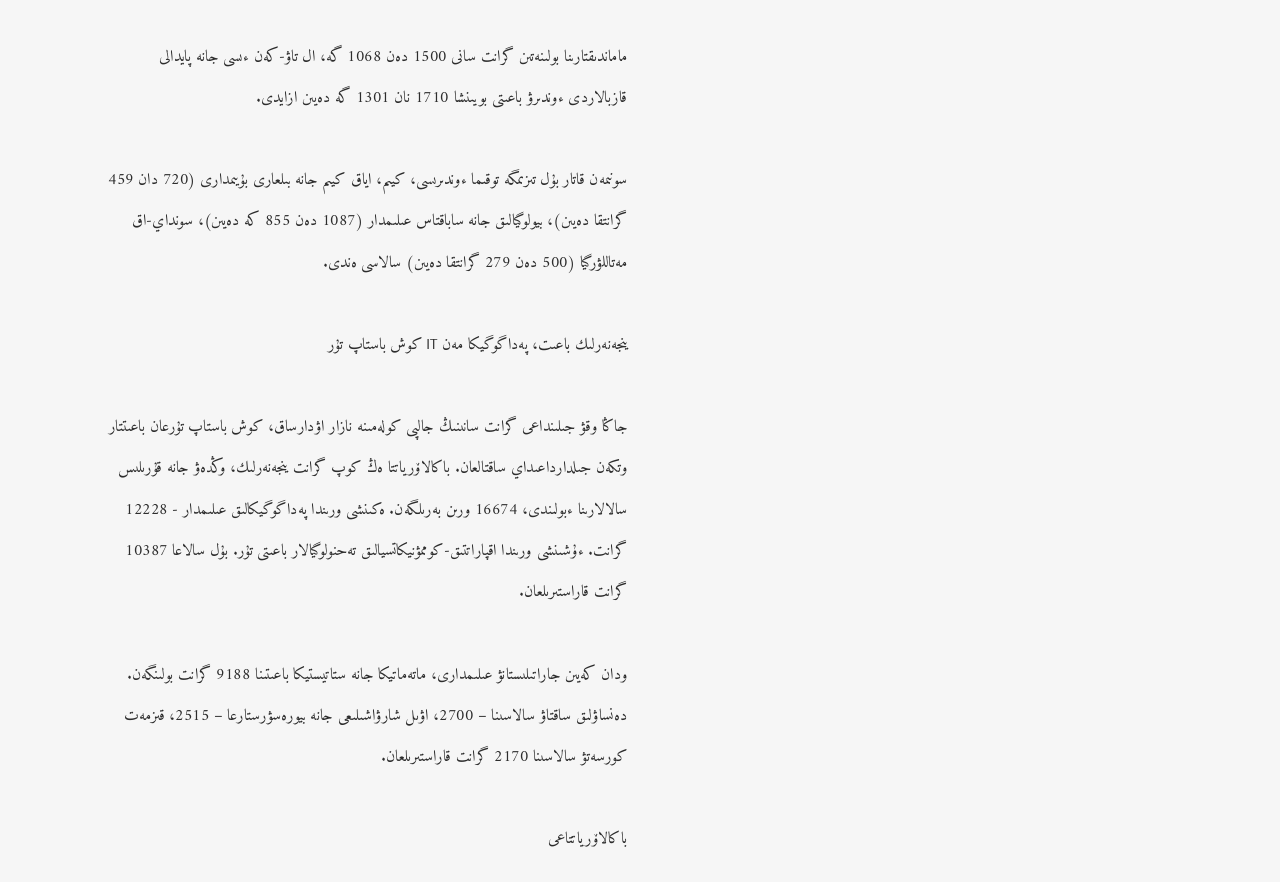ماماندىقتارىنا بولىنەتىن گرانت سانى 1500 دەن 1068 گە، ال تاۋ-كەن ءىسى جانە پايدالى قازبالاردى ءوندىرۋ باعىتى بويىنشا 1710 نان 1301 گە دەيىن ازايدى.

سونىمەن قاتار بۇل تىزىمگە توقىما ءوندىرىسى، كيىم، اياق كيىم جانە بىلعارى بۇيىمدارى (720 دان 459 گرانتقا دەيىن)، بيولوگيالىق جانە ساباقتاس عىلىمدار (1087 دەن 855 كە دەيىن)، سونداي-اق مەتاللۋرگيا (500 دەن 279 گرانتقا دەيىن) سالاسى ەندى.

ينجەنەرلىك باعىت، پەداگوگيكا مەن IT كوش باستاپ تۇر

جاڭا وقۋ جىلىنداعى گرانت سانىنىڭ جالپى كولەمىنە نازار اۋدارساق، كوش باستاپ تۇرعان باعىتتار وتكەن جىلدارداعىداي ساقتالعان. باكالاۆرياتتا ەڭ كوپ گرانت ينجەنەرلىك، وڭدەۋ جانە قۇرىلىس سالالارىنا ءبولىندى، 16674 ورىن بەرىلگەن. ەكىنشى ورىندا پەداگوگيكالىق عىلىمدار - 12228 گرانت. ءۇشىنشى ورىندا اقپاراتتىق-كوممۋنيكاتسيالىق تەحنولوگيالار باعىتى تۇر. بۇل سالاعا 10387 گرانت قاراستىرىلعان.

ودان كەيىن جاراتىلىستانۋ عىلىمدارى، ماتەماتيكا جانە ستاتيستيكا باعىتىنا 9188 گرانت بولىنگەن. دەنساۋلىق ساقتاۋ سالاسىنا – 2700، اۋىل شارۋاشىلىعى جانە بيورەسۋرستارعا – 2515، قىزمەت كورسەتۋ سالاسىنا 2170 گرانت قاراستىرىلعان.

باكالاۆرياتتاعى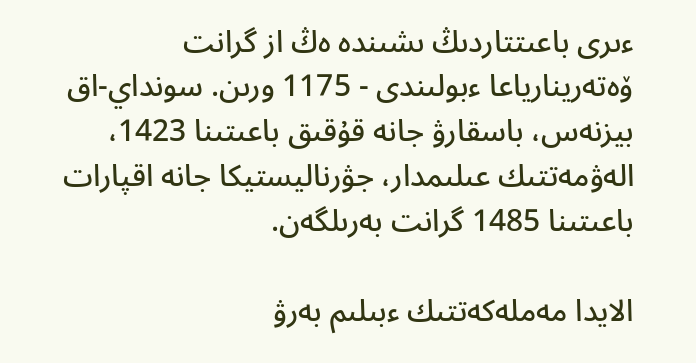ءىرى باعىتتاردىڭ ىشىندە ەڭ از گرانت ۆەتەرينارياعا ءبولىندى - 1175 ورىن. سونداي-اق بيزنەس، باسقارۋ جانە قۇقىق باعىتىنا 1423، الەۋمەتتىك عىلىمدار، جۋرناليستيكا جانە اقپارات باعىتىنا 1485 گرانت بەرىلگەن.

الايدا مەملەكەتتىك ءبىلىم بەرۋ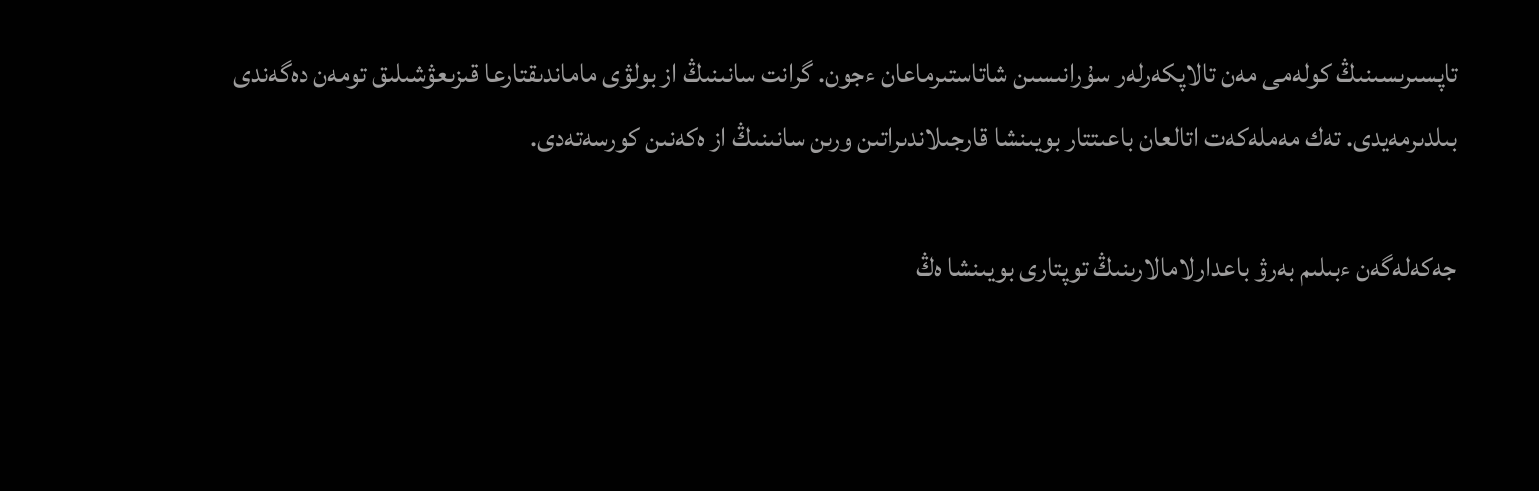تاپسىرىسىنىڭ كولەمى مەن تالاپكەرلەر سۇرانىسىن شاتاستىرماعان ءجون. گرانت سانىنىڭ از بولۋى ماماندىقتارعا قىزىعۋشىلىق تومەن دەگەندى بىلدىرمەيدى. تەك مەملەكەت اتالعان باعىتتار بويىنشا قارجىلاندىراتىن ورىن سانىنىڭ از ەكەنىن كورسەتەدى.

جەكەلەگەن ءبىلىم بەرۋ باعدارلامالارىنىڭ توپتارى بويىنشا ەڭ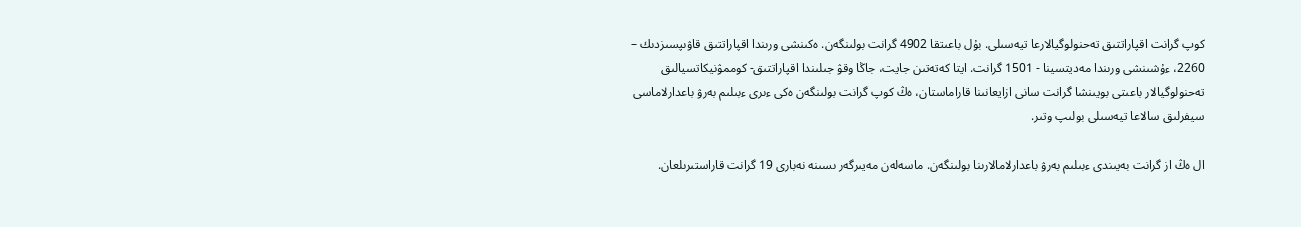كوپ گرانت اقپاراتتىق تەحنولوگيالارعا تيەسىلى. بۇل باعىتقا 4902 گرانت بولىنگەن. ەكىنشى ورىندا اقپاراتتىق قاۋىپسىزدىك – 2260، ءۇشىنشى ورىندا مەديتسينا - 1501 گرانت. ايتا كەتەتىن جايت، جاڭا وقۋ جىلىندا اقپاراتتىق- كوممۋنيكاتسيالىق تەحنولوگيالار باعىتى بويىنشا گرانت سانى ازايعانىنا قاراماستان، ەڭ كوپ گرانت بولىنگەن ەكى ءىرى ءبىلىم بەرۋ باعدارلاماسى سيفرلىق سالاعا تيەسىلى بولىپ وتىر.

ال ەڭ از گرانت بەيىندى ءبىلىم بەرۋ باعدارلامالارىنا بولىنگەن. ماسەلەن مەيىرگەر ىسىنە نەبارى 19 گرانت قاراستىرىلعان.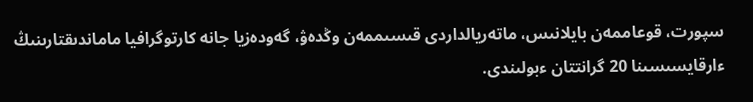سپورت، قوعاممەن بايلانىس، ماتەريالداردى قىسىممەن وڭدەۋ، گەودەزيا جانە كارتوگرافيا ماماندىقتارىنىڭ ءارقايسىسىنا 20 گرانتتان ءبولىندى.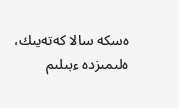ەسكە سالا كەتەيىك، ەلىمىزدە ءبىلىم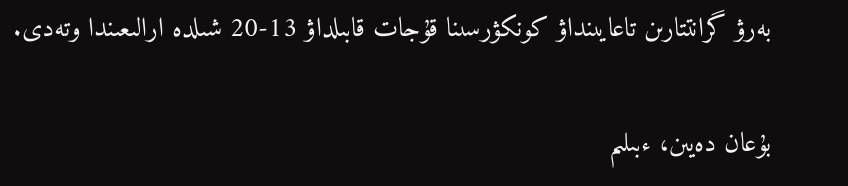بەرۋ گرانتتارىن تاعايىنداۋ كونكۋرسىنا قۇجات قابىلداۋ 13-20 شىلدە ارالىعىندا وتەدى.

بۇعان دەيىن، ءبىلىم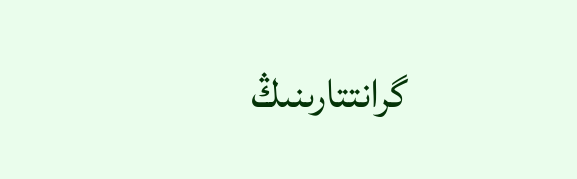گرانتتارىنىڭ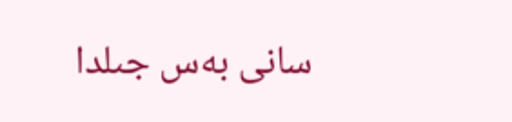سانى بەس جىلدا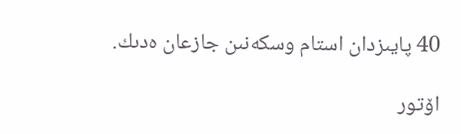40 پايىزدان استام وسكەنىن جازعان ەدىك.

اۆتور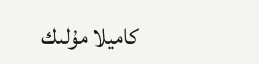كاميلا مۇلىك